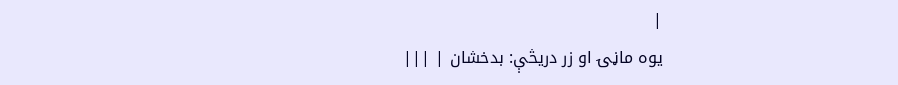|
يوه ماڼۍ او زر دريڅې: بدخشان | |||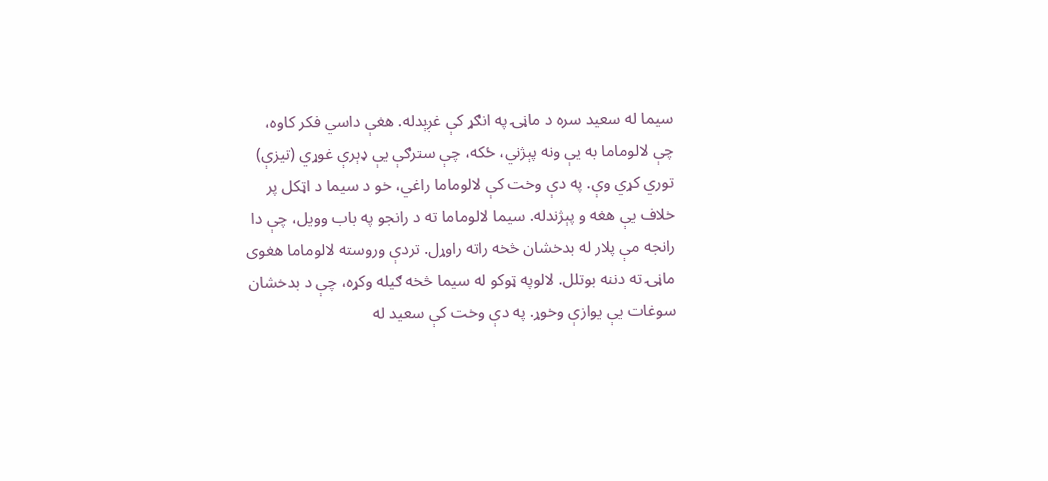سيما له سعيد سره د ماڼۍ په انګړ کې غږېدله. هغې داسي فکر کاوه، چې لالوماما به يې ونه پېژني، ځکه، چې سترګې يې ډېرې غوړي (تيزې) توري کړي وې. په دې وخت کې لالوماما راغي، خو د سيما د اټکل پر خلاف يې هغه و پېژندله. سيما لالوماما ته د رانجو په باب وويل، چې دا رانجه مې پلار له بدخشان څخه راته راوړل. تردې وروسته لالوماما هغوی ماڼۍ ته دننه بوتلل. لالوپه ټوکو له سيما څخه ګيله وکړه، چې د بدخشان سوغات يې يوازې وخوړ. په دې وخت کې سعيد له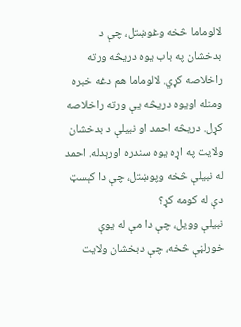لالوماما څخه وغوښتل، چې د بدخشان په باب يوه دريڅه ورته راخلاصه کړي. لالوماما هم دغه خبره ومنله اويوه دريڅه يې ورته راخلاصه کړل. دريڅه احمد او نبيلې د بدخشان ولايت په اړه يوه سندره اورېدله. احمد له نبيلې څخه وپوښتل، چې دا کېسټ دې له کومه کړ؟
نبيلې وويل، چې دا مې له يوې خورلڼې څخه، چې دبخشان ولايت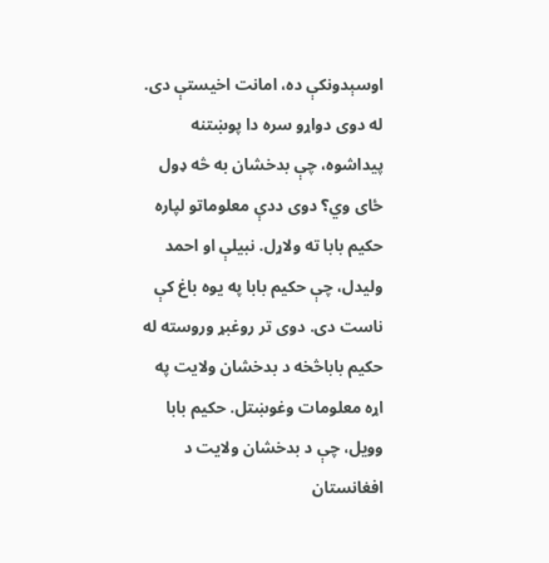اوسېدونکې ده، امانت اخيستې دی. له دوی دواړو سره دا پوښتنه پيداشوه، چې بدخشان به څه ډول ځای وي؟ دوی ددې معلوماتو لپاره حکيم بابا ته ولاړل. نبيلې او احمد وليدل، چې حکيم بابا په يوه باغ کې ناست دی. دوی تر روغبړ وروسته له حکيم باباڅخه د بدخشان ولايت په اړه معلومات وغوښتل. حکيم بابا وويل، چې د بدخشان ولايت د افغانستان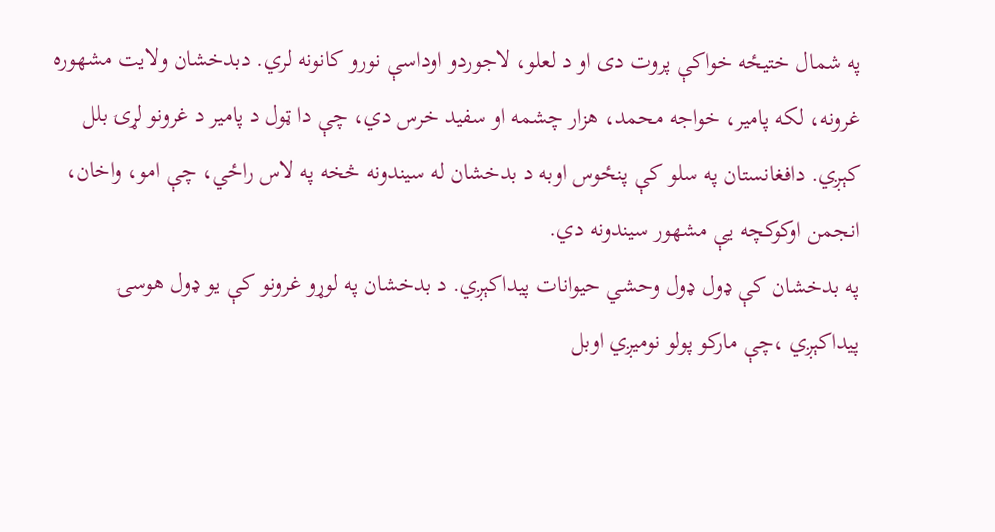په شمال ختيځه خواکې پروت دی او د لعلو، لاجوردو اوداسې نورو کانونه لري. دبدخشان ولايت مشهوره غرونه، لکه پامير، خواجه محمد، هزار چشمه او سفيد خرس دي، چې دا ټول د پامير د غرونو لړۍ بلل کېږي. دافغانستان په سلو کې پنځوس اوبه د بدخشان له سيندونه څخه په لاس راځي، چې امو، واخان، انجمن اوکوکچه يې مشهور سيندونه دي.
په بدخشان کې ډول ډول وحشي حيوانات پيداکېږي. د بدخشان په لوړو غرونو کې يو ډول هوسۍ پيداکېږي ،چې مارکو پولو نوميږي اوبل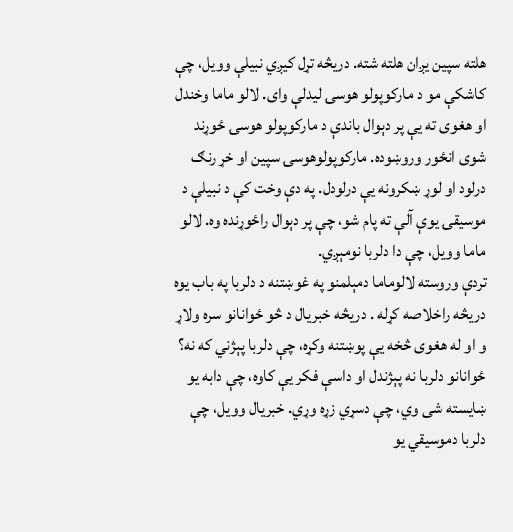هلته سپين يږان هلته شته. دريڅه تړل کيږي نبيلې وويل، چې کاشکې مو د مارکوپولو هوسۍ ليدلې وای. لالو ماما وخندل او هغوی ته يې پر دېوال باندې د مارکوپولو هوسۍ ځوړند شوی انځور وروښوده. مارکوپولوهوسۍ سپين او خړ رنګ درلود او لوړ ښکرونه يې درلودل. په دې وخت کې د نبيلې د موسيقۍ يوې آلې ته پام شو، چې پر دېوال راځوړنده وه. لالو ماما وويل، چې دا دلربا نومېږي.
تردې وروسته لالوماما دمېلمنو په غوښتنه د دلربا په باب يوه دريڅه راخلاصه کړله . دريڅه خبريال د څو ځوانانو سره ولاړ و او له هغوی څخه يې پوښتنه وکړه، چې دلربا پېژني که نه؟ ځوانانو دلربا نه پېژندل او داسې فکر يې کاوه، چې دابه يو ښايسته شی وي، چې دسړي زړه وړي. خبريال وويل، چې دلربا دموسيقي يو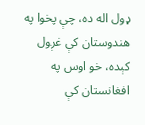ډول اله ده، چې پخوا په هندوستان کې غږول کېده، خو اوس په افغانستان کې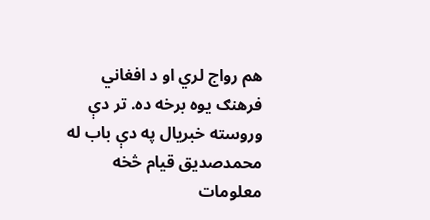هم رواج لري او د افغاني فرهنګ يوه برخه ده. تر دې وروسته خبريال په دې باب له محمدصديق قيام څخه معلومات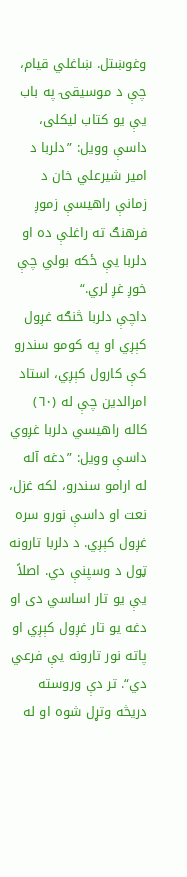وغوښتل. ښاغلي قيام، چې د موسيقۍ په باب يې يو کتاب ليکلی، داسې وويل: ”دلربا د امير شيرعلي خان د زمانې راهيسې زموږ فرهنګ ته راغلې ده او دلربا يې ځکه بولي چې خوږ غږ لري.“
داچې دلربا څنګه غږول کېږي او په کومو سندرو کې کارول کېږي، استاد امرالدين چې له (٦٠) کاله راهيسي دلربا غږوي داسې وويل: ”دغه آله له ارامو سندرو، لکه غزل، نعت او داسې نورو سره غږول کېږي. د دلربا تارونه ټول د وسپنې دي. اصلاً يې يو تار اساسي دی او دغه يو تار غږول کېږي او پاته نور تارونه يې فرعي دي“. تر دې وروسته دريڅه وتړل شوه او له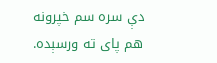دې سره سم خپرونه هم پای ته ورسېده.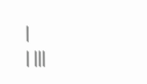|
| |||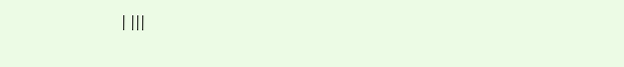| |||